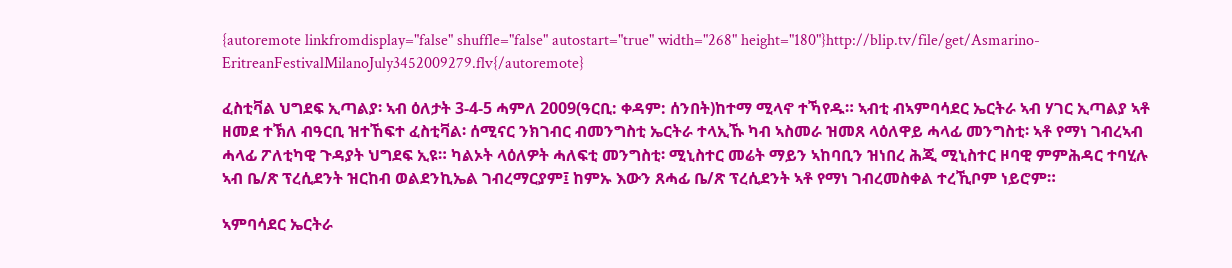{autoremote linkfromdisplay="false" shuffle="false" autostart="true" width="268" height="180"}http://blip.tv/file/get/Asmarino-EritreanFestivalMilanoJuly3452009279.flv{/autoremote}

ፈስቲቫል ህግደፍ ኢጣልያ፡ ኣብ ዕለታት 3-4-5 ሓምለ 2009(ዓርቢ: ቀዳም: ሰንበት)ከተማ ሚላኖ ተኻየዱ። ኣብቲ ብኣምባሳደር ኤርትራ ኣብ ሃገር ኢጣልያ ኣቶ ዘመደ ተኽለ ብዓርቢ ዝተኸፍተ ፈስቲቫል፡ ሰሚናር ንክገብር ብመንግስቲ ኤርትራ ተላኢኹ ካብ ኣስመራ ዝመጸ ላዕለዋይ ሓላፊ መንግስቲ፡ ኣቶ የማነ ገብረኣብ ሓላፊ ፖለቲካዊ ጉዳያት ህግደፍ ኢዩ። ካልኦት ላዕለዎት ሓለፍቲ መንግስቲ፡ ሚኒስተር መሬት ማይን ኣከባቢን ዝነበረ ሕጂ ሚኒስተር ዞባዊ ምምሕዳር ተባሂሉ ኣብ ቤ/ጽ ፕረሲደንት ዝርከብ ወልደንኪኤል ገብረማርያም፤ ከምኡ እውን ጸሓፊ ቤ/ጽ ፕረሲደንት ኣቶ የማነ ገብረመስቀል ተረኺቦም ነይሮም።

ኣምባሳደር ኤርትራ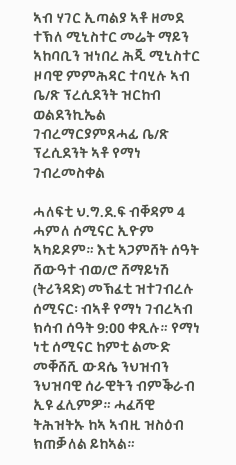ኣብ ሃገር ኢጣልያ ኣቶ ዘመደ ተኽለ ሚኒስተር መሬት ማይን ኣከባቢን ዝነበረ ሕጂ ሚኒስተር ዞባዊ ምምሕዳር ተባሂሉ ኣብ ቤ/ጽ ፕረሲደንት ዝርከብ ወልደንኪኤል ገብረማርያምጸሓፊ ቤ/ጽ ፕረሲደንት ኣቶ የማነ ገብረመስቀል

ሓለፍቲ ህ.ግ.ደ.ፍ ብቐዳም 4 ሓምለ ሰሚናር ኢዮም ኣካይዶም። እቲ ኣጋምሸት ሰዓት ሸውዓተ ብወ/ሮ ሸማይነሽ (ትሪንዳድ) መኽፈቲ ዝተገብረሉ ሰሚናር፡ ብኣቶ የማነ ገብረኣብ ክሳብ ሰዓት 9:00 ቀጺሉ። የማነ ነቲ ሰሚናር ከምቲ ልሙድ መቐሸሺ ውዳሴ ንህዝብን ንህዝባዊ ሰራዊትን ብምቕራብ ኢዩ ፈሊምዎ። ሓፈሻዊ ትሕዝትኡ ከኣ ኣብዚ ዝስዕብ ክጠቓለል ይከኣል።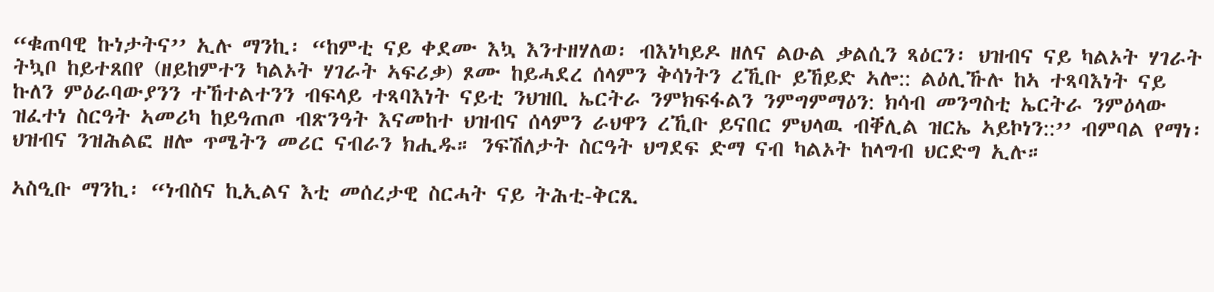“ቁጠባዊ ኩነታትና’’ ኢሉ ማንኪ፡ “ከምቲ ናይ ቀደሙ እኳ እንተዘሃለወ፡ ብእነካይዶ ዘለና ልዑል ቃልሲን ጻዕርን፡ ህዝብና ናይ ካልኦት ሃገራት ትኳቦ ከይተጸበየ (ዘይከምተን ካልኦት ሃገራት ኣፍሪቃ) ጾሙ ከይሓደረ ሰላምን ቅሳነትን ረኺቡ ይኸይድ ኣሎ:: ልዕሊኹሉ ከኣ ተጻባእነት ናይ ኩለን ምዕራባውያንን ተኸተልተንን ብፍላይ ተጻባእነት ናይቲ ንህዝቢ ኤርትራ ንምክፍፋልን ንምግምማዕን: ክሳብ መንግስቲ ኤርትራ ንምዕላው ዝፈተነ ስርዓት ኣመሪካ ከይዓጠጦ ብጽንዓት እናመከተ ህዝብና ሰላምን ራህዋን ረኺቡ ይናበር ምህላዉ ብቐሊል ዝርኤ ኣይኮነን::’’ ብምባል የማነ፡ ህዝብና ንዝሕልፎ ዘሎ ጥሜትን መሪር ናብራን ክሒዱ። ንፍሽለታት ስርዓት ህግደፍ ድማ ናብ ካልኦት ከላግብ ህርድግ ኢሉ።

ኣስዒቡ ማንኪ፡ “ነብስና ኪኢልና እቲ መሰረታዊ ስርሓት ናይ ትሕቲ-ቅርጺ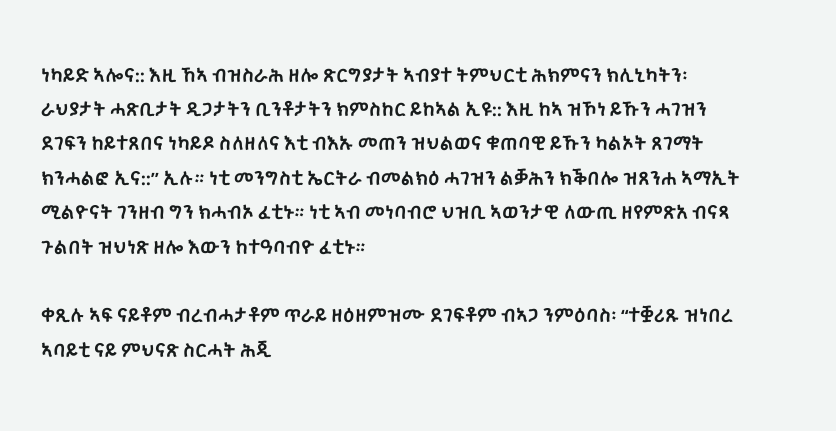ነካይድ ኣሎና:: እዚ ኸኣ ብዝስራሕ ዘሎ ጽርግያታት ኣብያተ ትምህርቲ ሕክምናን ክሊኒካትን፡ ራህያታት ሓጽቢታት ዲጋታትን ቢንቶታትን ክምስከር ይከኣል ኢዩ:: እዚ ከኣ ዝኾነ ይኹን ሓገዝን ደገፍን ከይተጸበና ነካይዶ ስለዘለና እቲ ብእኡ መጠን ዝህልወና ቁጠባዊ ይኹን ካልኦት ጸገማት ክንሓልፎ ኢና::’’ ኢሉ። ነቲ መንግስቲ ኤርትራ ብመልክዕ ሓገዝን ልቓሕን ክቕበሎ ዝጸንሐ ኣማኢት ሚልዮናት ገንዘብ ግን ክሓብኦ ፈቲኑ። ነቲ ኣብ መነባብሮ ህዝቢ ኣወንታዊ ለውጢ ዘየምጽአ ብናጻ ጉልበት ዝህነጽ ዘሎ እውን ከተዓባብዮ ፈቲኑ።

ቀጺሉ ኣፍ ናይቶም ብረብሓታቶም ጥራይ ዘዕዘምዝሙ ደገፍቶም ብኣጋ ንምዕባስ፡ “ተቛሪጹ ዝነበረ ኣባይቲ ናይ ምህናጽ ስርሓት ሕጂ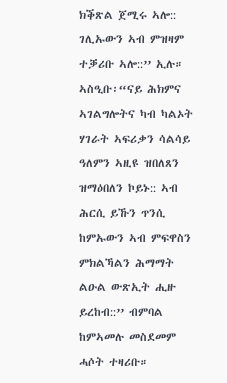ክቕጽል ጀሚሩ ኣሎ:: ገሊኡውን ኣብ ምዝዛም ተቓሪቡ ኣሎ::’’ ኢሉ። ኣስዒቡ፡“ናይ ሕክምና ኣገልግሎትና ካብ ካልኦት ሃገራት ኣፍሪቃን ሳልሳይ ዓለምን ኣዚዩ ዝበለጸን ዝማዕበለን ኮይኑ:: ኣብ ሕርሲ ይኹን ጥንሲ ከምኡውን ኣብ ምፍዋስን ምክልኻልን ሕማማት ልዑል ውጽኢት ሒዙ ይረከብ::’’ ብምባል ከምኣመሉ መስደመም ሓሶት ተዛሪቡ።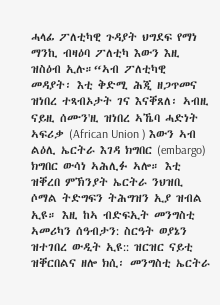ሓላፊ ፖለቲካዊ ጉዳያት ህግደፍ የማነ ማንኪ ብዛዕባ ፖለቲካ እውን እዚ ዝስዕብ ኢሉ።“ኣብ ፖለቲካዊ መዳያት፡ እቲ ቅድሚ ሕጂ ዘጋጥመና ዝነበረ ተጻብኦታት ገና እናቐጸለ፡ ኣብዚ ናይዚ ሰሙን'ዚ ዝነበረ ኣኼባ ሓድነት ኣፍሪቃ (African Union ) እውን ኣብ ልዕሊ ኤርትራ እገዳ ክግበር (embargo) ክግበር ውሳነ ኣሕሊፉ ኣሎ። እቲ ዝቐረበ ምኽንያት ኤርትራ ንህዝቢ ሶማል ትድግፍን ትሕግዝን ኢያ ዝብል ኢዩ። እዚ ከኣ ብድፍኢት መንግስቲ ኣመሪካን ሰዓብታን: ስርዓት ወያኔን ዝተገበረ ውዲት ኢዩ:: ዝርዝር ናይቲ ዝቐርበልና ዘሎ ክሲ፡ መንግስቲ ኤርትራ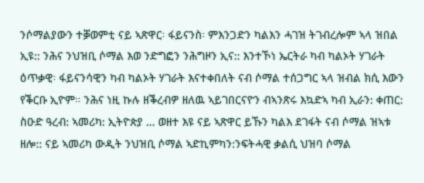ንሶማልያውን ተቓወምቲ ናይ ኣጽዋር፡ ፋይናንስ፡ ምእንጋድን ካልእን ሓገዝ ትገብረሎም ኣላ ዝበል ኢዩ:: ንሕና ንህዝቢ ሶማል እወ ንድግፎን ንሕግዞን ኢና:: እንተኾነ ኤርትራ ካብ ካልኦት ሃገራት ዕጥቃዊ፡ ፋይናንሳዊን ካብ ካልኦት ሃገራት እናተቀበለት ናብ ሶማል ተሰጋግር ኣላ ዝብል ክሲ እውን የቕርቡ ኢዮም። ንሕና ነዚ ኩሉ ዘቕረብዎ ዘለዉ ኣይገበርናዮን ብኣንጽሩ እኳድኣ ካብ ኢራን: ቀጠር: ስዑድ ዓረብ: ኣመሪካ: ኢትዮጵያ ... ወዘተ እዩ ናይ ኣጽዋር ይኹን ካልእ ደገፋት ናብ ሶማል ዝኣቱ ዘሎ:: ናይ ኣመሪካ ውዲት ንህዝቢ ሶማል ኣድኪምካን:ንፍትሓዊ ቃልሲ ህዝባ ሶማል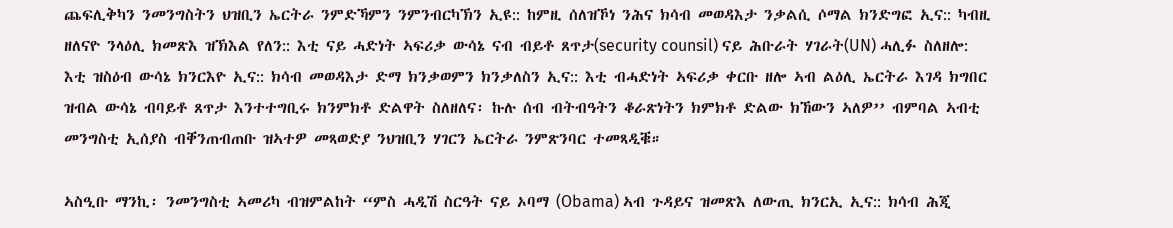ጨፍሊቅካን ንመንግስትን ህዝቢን ኤርትራ ንምድኻምን ንምንብርካኽን ኢዩ:: ከምዚ ሰለዝኾነ ንሕና ክሳብ መወዳእታ ንቃልሲ ሶማል ክንድግፎ ኢና:: ካብዚ ዘለናዮ ንላዕሊ ክመጽእ ዝኽእል የለን:: እቲ ናይ ሓድነት ኣፍሪቃ ውሳኔ ናብ ብይቶ ጸጥታ(security counsil) ናይ ሕቡራት ሃገራት(UN) ሓሊፉ ስለዘሎ: እቲ ዝስዕብ ውሳኔ ክንርእዮ ኢና:: ክሳብ መወዳእታ ድማ ክንቃወምን ክንቃለስን ኢና:: እቲ ብሓድነት ኣፍሪቃ ቀርቡ ዘሎ ኣብ ልዕሊ ኤርትራ እገዳ ክግበር ዝብል ውሳኔ ብባይቶ ጸጥታ እንተተግቢሩ ክንምክቶ ድልዋት ስለዘለና፡ ኩሉ ሰብ ብትብዓትን ቆራጽነትን ክምክቶ ድልው ክኸውን ኣለዎ’’ ብምባል ኣብቲ መንግስቲ ኢሰያስ ብቐንጠብጠቡ ዝኣተዎ መጻወድያ ንህዝቢን ሃገርን ኤርትራ ንምጽንባር ተመጻዲቑ።

ኣስዒቡ ማንኪ፡ ንመንግስቲ ኣመሪካ ብዝምልከት “ምስ ሓዲሽ ስርዓት ናይ ኦባማ (Obama) ኣብ ጉዳይና ዝመጽእ ለውጢ ክንርኢ ኢና:: ክሳብ ሕጂ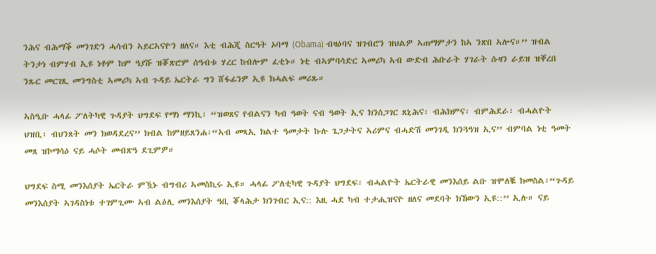ንሕና ብሕማቕ መንገድን ሓሳብን ኣይርኣናዮን ዘለና። እቲ ብሕጂ ስርዓት ኦባማ (Obama) ብዛዕባና ዝገብሮን ዝህልዎ ኣጠማምታን ከኣ ንጽበ ኣሎና።’’ ዝብል ትንታነ ብምሃብ ኢዩ ነቶም ከም ዓያሹ ዝቖጽሮም ሰዓብቱ ሃረር ከብሎም ፈቲኑ። ነቲ ብኣምባሳድር ኣመሪካ ኣብ ውድብ ሕቡራት ሃገራት ሱዛን ራይዝ ዝቐረበ ንጹር መርገጺ መንግስቲ ኣመሪካ ኣብ ጉዳይ ኤርትራ ግን ሸፋፊንዎ ኢዩ ክሓልፍ መሪጹ።

ኣስዒቡ ሓላፊ ፖለትካዊ ጉዳያት ህግደፍ የማነ ማንኪ፡ “ዝወጸና የብልናን ካብ ዓወት ናብ ዓወት ኢና ክንሰጋገር ጸኒሕና፡ ብሕክምና፡ ብምሕደራ፡ ብሓልዮት ህዝቢ፡ ብህንጸት መን ክወዳደረና’’ ክብል ከምዘይጸንሐ፡“ኣብ መጻኢ ክልተ ዓመታት ኩሉ ጌጋታትና ኣሪምና ብሓድሽ መንገዲ ክንጓዓዝ ኢና’’ ብምባል ነቲ ዓመት መጸ ዝኮማሳዕ ናይ ሓሶት መብጽዓ ደጊምዎ።

ህግደፍ ስሚ መንእሰያት ኤርትራ ምዃኑ ብግብሪ ኣመስኪሩ ኢዩ። ሓላፊ ፖለቲካዊ ጉዳያት ህግደፍ፡ ብሓልዮት ኤርትራዊ መንእሰይ ልቡ ዝሞለቘ ክመስል፡“ጉዳይ መንእሰያት ኣገዳስነቱ ተገምጊሙ ኣብ ልዕሊ መንእሰያት ዓቢ ቖላሕታ ክንገብር ኢና:: እዚ ሓደ ካብ ተታሒዝናዮ ዘለና መደባት ክኸውን ኢዩ::’’ ኢሉ። ናይ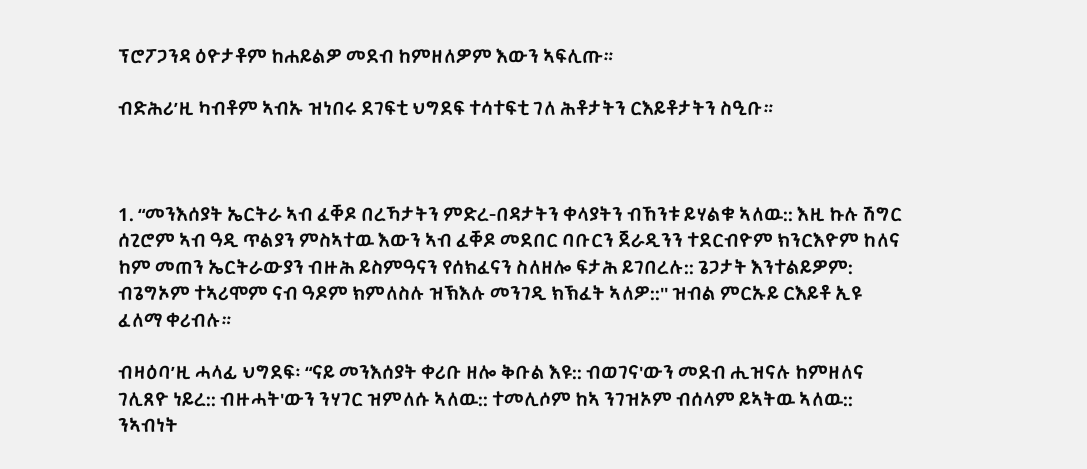ፕሮፖጋንዳ ዕዮታቶም ከሐይልዎ መደብ ከምዘለዎም እውን ኣፍሊጡ።

ብድሕሪ’ዚ ካብቶም ኣብኡ ዝነበሩ ደገፍቲ ህግደፍ ተሳተፍቲ ገለ ሕቶታትን ርእይቶታትን ስዒቡ።



1. “መንእሰያት ኤርትራ ኣብ ፈቐዶ በረኻታትን ምድረ-በዳታትን ቀላያትን ብኸንቱ ይሃልቁ ኣለዉ:: እዚ ኩሉ ሽግር ሰጊሮም ኣብ ዓዲ ጥልያን ምስኣተዉ እውን ኣብ ፈቐዶ መደበር ባቡርን ጀራዲንን ተደርብዮም ክንርእዮም ከለና ከም መጠን ኤርትራውያን ብዙሕ ይስምዓናን የሰክፈናን ስለዘሎ ፍታሕ ይገበረሉ:: ጌጋታት እንተልይዎም: ብጌግኦም ተኣሪሞም ናብ ዓዶም ክምለስሉ ዝኽእሉ መንገዲ ክኽፈት ኣለዎ::'' ዝብል ምርኡይ ርእይቶ ኢዩ ፈለማ ቀሪብሉ።

ብዛዕባ’ዚ ሓላፊ ህግደፍ፡ “ናይ መንእሰያት ቀሪቡ ዘሎ ቅቡል እዩ:: ብወገና'ውን መደብ ሒዝናሉ ከምዘለና ገሊጸዮ ነይረ:: ብዙሓት'ውን ንሃገር ዝምለሱ ኣለዉ:: ተመሊሶም ከኣ ንገዝኦም ብሰላም ይኣትዉ ኣለዉ:: ንኣብነት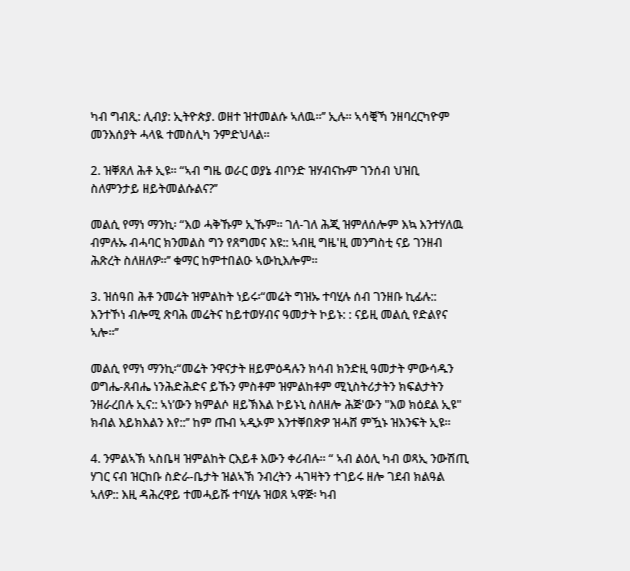ካብ ግብጺ: ሊብያ: ኢትዮጵያ. ወዘተ ዝተመልሱ ኣለዉ።’’ ኢሉ። ኣሳቒኻ ንዘባረርካዮም መንእሰያት ሓላዪ ተመስሊካ ንምድህላል።

2. ዝቐጸለ ሕቶ ኢዩ። “ኣብ ግዜ ወራር ወያኔ ብቦንድ ዝሃብናኩም ገንሰብ ህዝቢ ስለምንታይ ዘይትመልሱልና?’’

መልሲ የማነ ማንኪ፡ “እወ ሓቅኹም ኢኹም። ገለ-ገለ ሕጂ ዝምለሰሎም እኳ እንተሃለዉ ብምሉኡ ብሓባር ክንመልስ ግን የጸግመና እዩ:: ኣብዚ ግዜ'ዚ መንግስቲ ናይ ገንዘብ ሕጽረት ስለዘለዎ።’’ ቁማር ከምተበልዑ ኣውኪእሎም።

3. ዝሰዓበ ሕቶ ንመሬት ዝምልከት ነይሩ፡“መሬት ግዝኡ ተባሂሉ ሰብ ገንዘቡ ኪፊሉ:: እንተኾነ ብሎሚ ጽባሕ መሬትና ከይተወሃብና ዓመታት ኮይኑ: : ናይዚ መልሲ የድልየና ኣሎ።’’

መልሲ የማነ ማንኪ፡“መሬት ንዋናታት ዘይምዕዳሉን ክሳብ ክንድዚ ዓመታት ምውሳዱን ወግሔ-ጸብሔ ነንሕድሕድና ይኹን ምስቶም ዝምልከቶም ሚኒስትሪታትን ክፍልታትን ንዘራረበሉ ኢና:: ኣነ’ውን ክምልሶ ዘይኽእል ኮይኑኒ ስለዘሎ ሕጅ'ውን "እወ ክዕደል ኢዩ" ክብል እይክእልን እየ::’’ ከም ጡብ ኣዲኦም እንተቐበጽዎ ዝሓሸ ምዃኑ ዝእንፍት ኢዩ።

4. ንምልኣኽ ኣስቤዛ ዝምልከት ርእይቶ እውን ቀሪብሉ። “ ኣብ ልዕሊ ካብ ወጻኢ ንውሽጢ ሃገር ናብ ዝርከቡ ስድራ-ቤታት ዝልኣኽ ንብረትን ሓገዛትን ተገይሩ ዘሎ ገደብ ክልዓል ኣለዎ:: እዚ ዳሕረዋይ ተመሓይሹ ተባሂሉ ዝወጸ ኣዋጅ፡ ካብ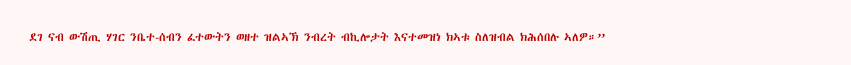ደገ ናብ ውሽጢ ሃገር ንቤተ-ሰብን ፈተውትን ወዘተ ዝልኣኽ ንብረት ብኪሎታት እናተመዝነ ክኣቱ ስለዝብል ክሕሰበሉ ኣለዎ።’’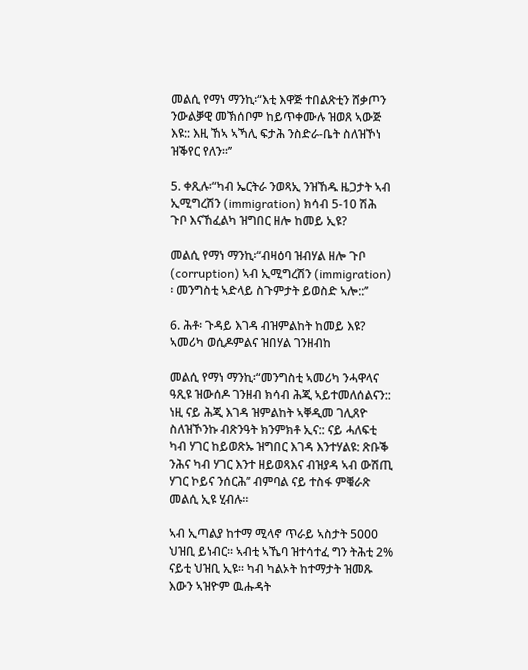መልሲ የማነ ማንኪ፡“እቲ እዋጅ ተበልጽቲን ሸቃጦን ንውልቓዊ መኽሰቦም ከይጥቀሙሉ ዝወጸ ኣውጅ እዩ:: እዚ ኸኣ ኣኻሊ ፍታሕ ንስድራ-ቤት ስለዝኾነ ዝቕየር የለን።’’

5. ቀጺሉ፡“ካብ ኤርትራ ንወጻኢ ንዝኸዱ ዜጋታት ኣብ ኢሚግረሽን (immigration) ክሳብ 5-10 ሽሕ ጉቦ እናኸፈልካ ዝግበር ዘሎ ከመይ ኢዩ?

መልሲ የማነ ማንኪ፡“ብዛዕባ ዝብሃል ዘሎ ጉቦ (corruption) ኣብ ኢሚግረሽን (immigration) ፡ መንግስቲ ኣድላይ ስጉምታት ይወስድ ኣሎ::’’

6. ሕቶ፡ ጉዳይ እገዳ ብዝምልከት ከመይ እዩ? ኣመሪካ ወሲዶምልና ዝበሃል ገንዘብከ

መልሲ የማነ ማንኪ፡“መንግስቲ ኣመሪካ ንሓዋላና ዓጺዩ ዝውሰዶ ገንዘብ ክሳብ ሕጂ ኣይተመለሰልናን:: ነዚ ናይ ሕጂ እገዳ ዝምልከት ኣቐዲመ ገሊጸዮ ስለዝኾንኩ ብጽንዓት ክንምክቶ ኢና:: ናይ ሓለፍቲ ካብ ሃገር ከይወጽኡ ዝግበር እገዳ እንተሃልዩ: ጽቡቕ ንሕና ካብ ሃገር እንተ ዘይወጻእና ብዝያዳ ኣብ ውሽጢ ሃገር ኮይና ንሰርሕ’’ ብምባል ናይ ተስፋ ምቑራጽ መልሲ ኢዩ ሂብሉ።

ኣብ ኢጣልያ ከተማ ሚላኖ ጥራይ ኣስታት 5000 ህዝቢ ይነብር። ኣብቲ ኣኼባ ዝተሳተፈ ግን ትሕቲ 2% ናይቲ ህዝቢ ኢዩ። ካብ ካልኦት ከተማታት ዝመጹ እውን ኣዝዮም ዉሑዳት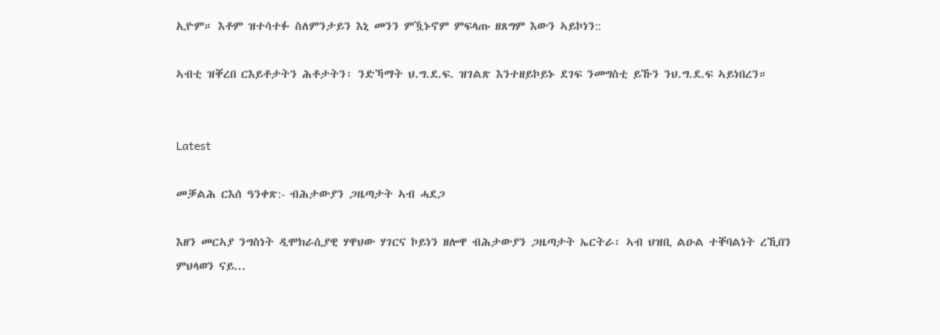ኢዮም። እቶም ዝተሳተፉ ስለምንታይን እኒ መንን ምዃኑኖም ምፍላጡ ዘጸግም እውን ኣይኮነን::

ኣብቲ ዝቐረበ ርእይቶታትን ሕቶታትን፡ ንድኻማት ህ.ግ.ደ.ፍ. ዝገልጽ እንተዘይኮይኑ ደገፍ ንመግስቲ ይኹን ንህ.ግ.ደ.ፍ ኣይነበረን።


Latest

መቓልሕ ርእሰ ዓንቀጽ:- ብሕታውያን ጋዜጣታት ኣብ ሓደጋ

እዘን መርኣያ ንግስነት ዲሞክራሲያዊ ሃዋህው ሃገርና ኮይነን ዘሎዋ ብሕታውያን ጋዜጣታት ኤርትራ፡ ኣብ ህዝቢ ልዑል ተቐባልነት ረኺበን ምህላወን ናይ...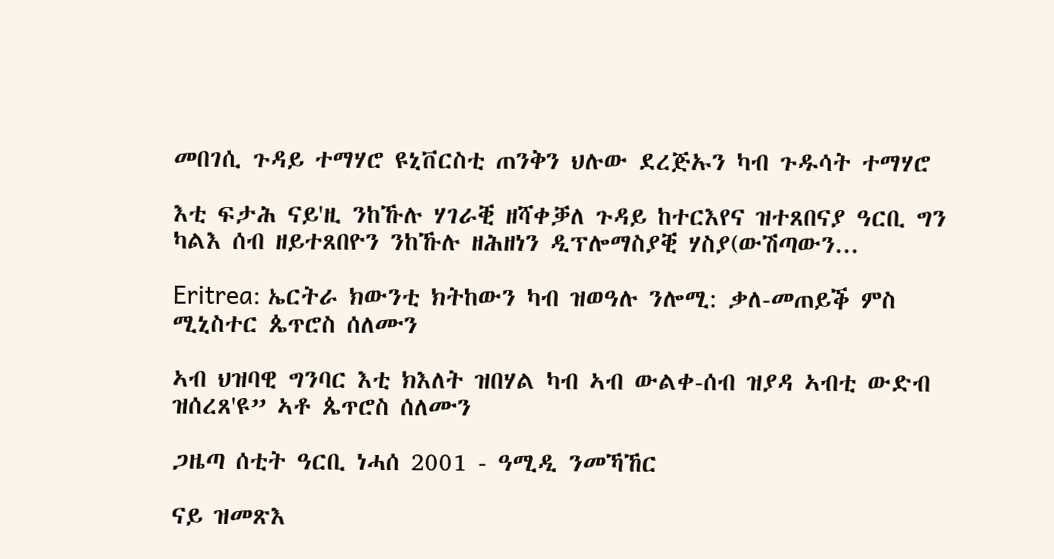መበገሲ ጉዳይ ተማሃሮ ዩኒቨርስቲ ጠንቅን ህሉው ደረጅኡን ካብ ጉዱሳት ተማሃሮ

እቲ ፍታሕ ናይ'ዚ ንከኹሉ ሃገራቒ ዘሻቀቓለ ጉዳይ ከተርእየና ዝተጸበናያ ዓርቢ ግን ካልእ ሰብ ዘይተጸበዮን ንከኹሉ ዘሕዘነን ዲፕሎማስያቒ ሃስያ(ውሽጣውን...

Eritrea: ኤርትራ ክውንቲ ክትከውን ካብ ዝወዓሉ ንሎሚ: ቃለ-መጠይቕ ምስ ሚኒስተር ጴጥሮስ ሰለሙን

ኣብ ህዝባዊ ግንባር እቲ ክእለት ዝበሃል ካብ ኣብ ውልቀ-ሰብ ዝያዳ ኣብቲ ውድብ ዝሰረጸ'ዩ” ኣቶ ጴጥሮስ ሰለሙን

ጋዜጣ ሰቲት ዓርቢ ነሓሰ 2001 - ዓሚዲ ንመኻኸር

ናይ ዝመጽእ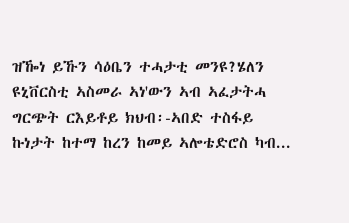ዝዀነ ይኹን ሳዕቤን ተሓታቲ መንዩ?ሄለን ዩኒቨርስቲ ኣስመራ ኣነ'ውን ኣብ ኣፈታትሓ ግርጭት ርእይቶይ ክህብ፡-ኣበድ ተስፋይ ኩነታት ከተማ ከረን ከመይ ኣሎቴድሮስ ካብ...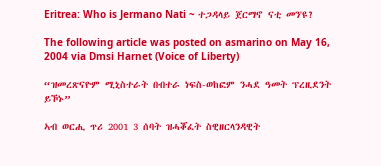Eritrea: Who is Jermano Nati ~ ተጋዳላይ ጀርማኖ ናቲ መን'ዩ?

The following article was posted on asmarino on May 16, 2004 via Dmsi Harnet (Voice of Liberty)

“ዝመረጽናዮም ሚኒስተራት በብተራ ነፍስ-ወከፎም ንሓደ ዓመት ፕረዚደንት ይኾኑ”

ኣብ ወርሒ ጥሪ 2001 3 ሰባት ዝሓቖፈት ስዊዘርላንዳዊት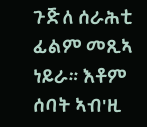ጉጅለ ሰራሕቲ ፊልም መጺኣ ነይራ። እቶም ሰባት ኣብ'ዚ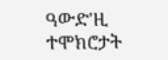ዓውድ'ዚ ተሞክሮታት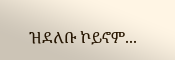ዝደለቡ ኮይኖም...